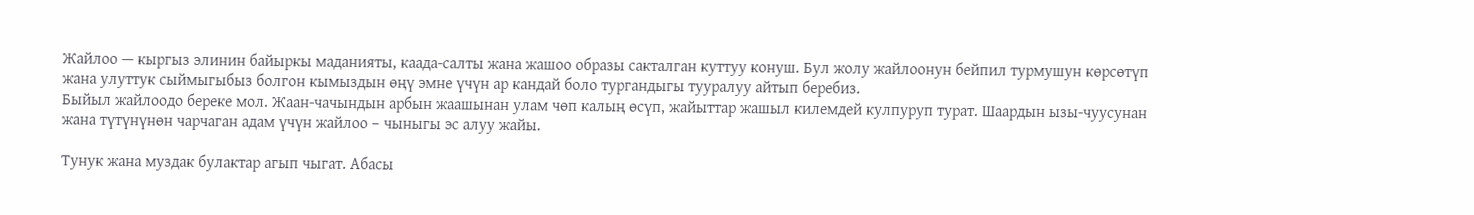Жайлоо — кыргыз элинин байыркы маданияты, каада-салты жана жашоо образы сакталган куттуу конуш. Бул жолу жайлоонун бейпил турмушун көрсөтүп жана улуттук сыймыгыбыз болгон кымыздын өңү эмне үчүн ар кандай боло тургандыгы тууралуу айтып беребиз.
Быйыл жайлоодо береке мол. Жаан-чачындын арбын жаашынан улам чөп калың өсүп, жайыттар жашыл килемдей кулпуруп турат. Шаардын ызы-чуусунан жана түтүнүнөн чарчаган адам үчүн жайлоо – чыныгы эс алуу жайы.

Тунук жана муздак булактар агып чыгат. Абасы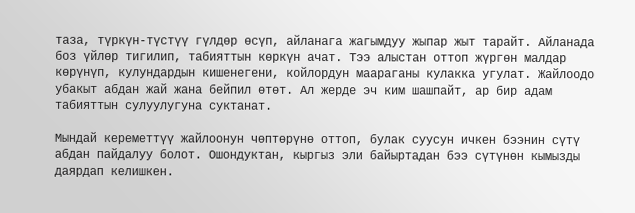таза, түркүн-түстүү гүлдөр өсүп, айланага жагымдуу жыпар жыт тарайт. Айланада боз үйлөр тигилип, табияттын көркүн ачат. Тээ алыстан оттоп жүргөн малдар көрүнүп, кулундардын кишенегени, койлордун маараганы кулакка угулат. Жайлоодо убакыт абдан жай жана бейпил өтөт. Ал жерде эч ким шашпайт, ар бир адам табияттын сулуулугуна суктанат.

Мындай кереметтүү жайлоонун чөптөрүнө оттоп, булак суусун ичкен бээнин сүтү абдан пайдалуу болот. Ошондуктан, кыргыз эли байыртадан бээ сүтүнөн кымызды даярдап келишкен.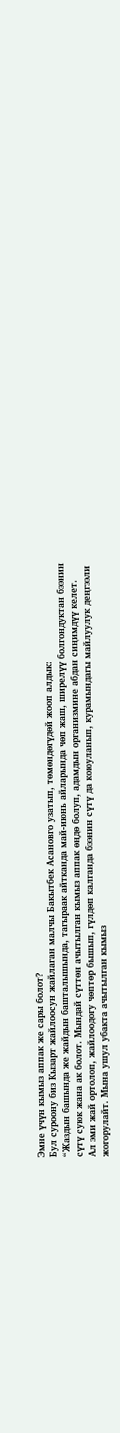Эмне үчүн кымыз аппак же сары болот?
Бул суроону биз Кызарт жайлоосун жайлаган малчы Бакытбек Асановго узатып, төмөндөгүдөй жооп алдык:
“Жаздын башында же жайдын башталышында, тагыраак айтканда май-июнь айларында чөп жаш, ширелүү болгондуктан бээнин сүтү суюк жана ак болот. Мындай сүттөн ачытылган кымыз аппак өңдө болуп, адамдын организмине абдан сиңимдүү келет.
Ал эми жай ортолоп, жайлоодогу чөптөр бышып, гүлдөп калганда бээнин сүтү да коюуланып, курамындагы майлуулук деңгээли жогорулайт. Мына ушул убакта ачытылган кымыз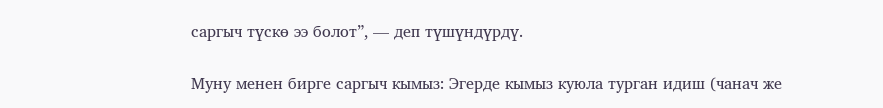саргыч түскө ээ болот”, — деп түшүндүрдү.

Муну менен бирге саргыч кымыз: Эгерде кымыз куюла турган идиш (чанач же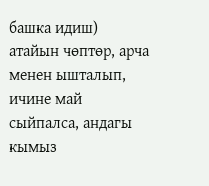башка идиш) атайын чөптөр, арча менен ышталып, ичине май сыйпалса, андагы кымыз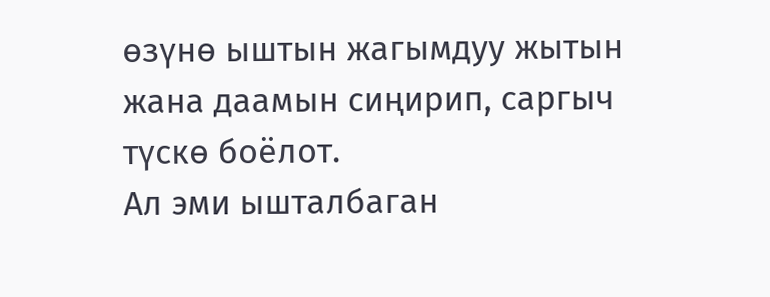өзүнө ыштын жагымдуу жытын жана даамын сиңирип, саргыч түскө боёлот.
Ал эми ышталбаган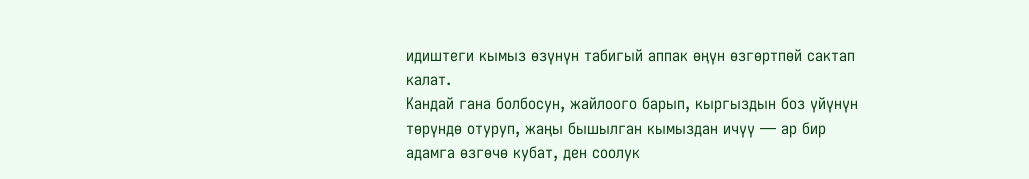идиштеги кымыз өзүнүн табигый аппак өңүн өзгөртпөй сактап калат.
Кандай гана болбосун, жайлоого барып, кыргыздын боз үйүнүн төрүндө отуруп, жаңы бышылган кымыздан ичүү — ар бир адамга өзгөчө кубат, ден соолук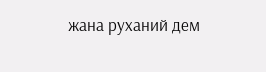жана руханий дем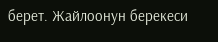берет. Жайлоонун берекеси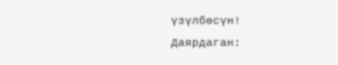үзүлбөсүн!
Даярдаган: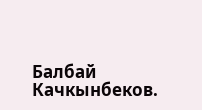Балбай Качкынбеков.